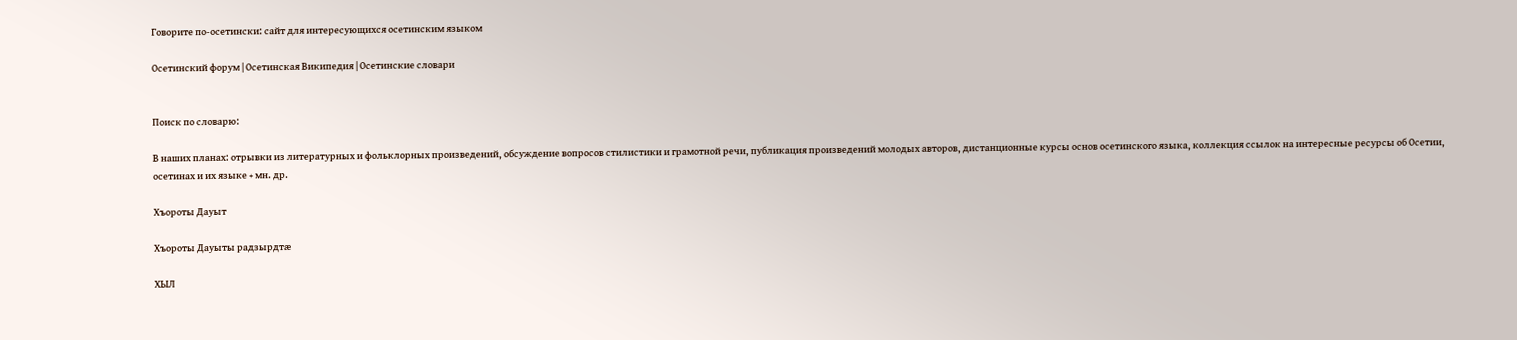Говорите по-осетински: сайт для интересующихся осетинским языком

Осетинский форум | Осетинская Википедия | Осетинские словари


Поиск по словарю:

В наших планах: отрывки из литературных и фольклорных произведений, обсуждение вопросов стилистики и грамотной речи, публикация произведений молодых авторов, дистанционные курсы основ осетинского языка, коллекция ссылок на интересные ресурсы об Осетии, осетинах и их языке + мн. др.

Хъороты Дауыт

Хъороты Дауыты радзырдтæ

ХЫЛ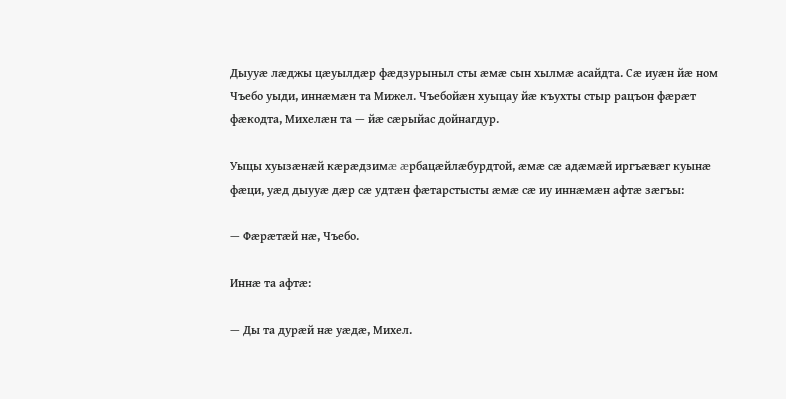Дыууæ лæджы цæуылдæр фæдзурыныл сты æмæ сын хылмæ асайдта. Сæ иуæн йæ ном Чъебо уыди, иннæмæн та Мижел. Чъебойæн хуыцау йæ къухты стыр рацъон фæрæт фæкодта, Михелæн та — йæ сæрыйас дойнагдур.

Уыцы хуызæнæй кæрæдзимæ æрбацæйлæбурдтой, æмæ сæ адæмæй иргъæвæг куынæ фæци, уæд дыууæ дæр сæ удтæн фæтарстысты æмæ сæ иу иннæмæн афтæ зæгъы:

— Фæрæтæй нæ, Чъебо.

Иннæ та афтæ:

— Ды та дурæй нæ уæдæ, Михел.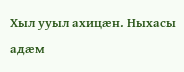Хыл ууыл ахицæн. Ныхасы адæм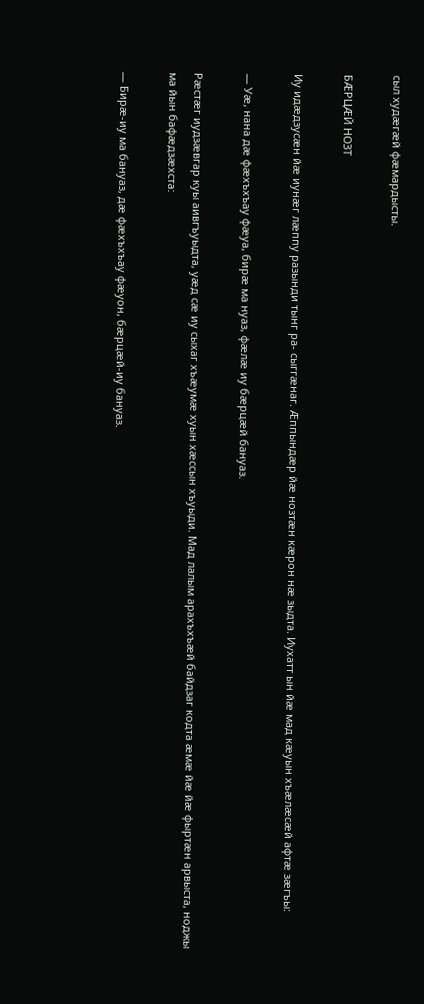сыл худæгæй фæмардысты.

БÆРЦÆЙ НОЗТ

Иу идæдзусæн йæ иунæг лæппу разынди тынг ра- сыггæнаг. Æппындæр йæ нозтæн кæрон нæ зыдта. Иухатт ын йæ мад кæуын хъæлæсæй афтæ зæгъы:

— Уæ, нана дæ фæхъхъау фæуа, бирæ ма нуаз, фæлæ иу бæрцæй бануаз.

Рæстæг иудзæвгар куы аивгъуыдта, уæд сæ иу сыхаг хъæумæ хуын хæссын хъуыди. Мад лалым арахъхъæй байдзаг кодта æмæ йæ йæ фыртæн арвыста, ноджы ма йын бафæдзæхста:

— Бирæ-иу ма бануаз, дæ фæхъхъау фæуон, бæрцæй-иу бануаз.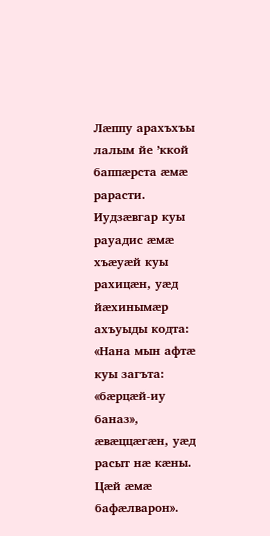Лæппу арахъхъы лалым йе ’ккой баппæрста æмæ рарасти. Иудзæвгар куы рауадис æмæ хъæуæй куы рахицæн, уæд йæхинымæр ахъуыды кодта: «Нана мын афтæ куы загъта: «бæрцæй-иу баназ», æвæццæгæн, уæд расыт нæ кæны. Цæй æмæ бафæлварон».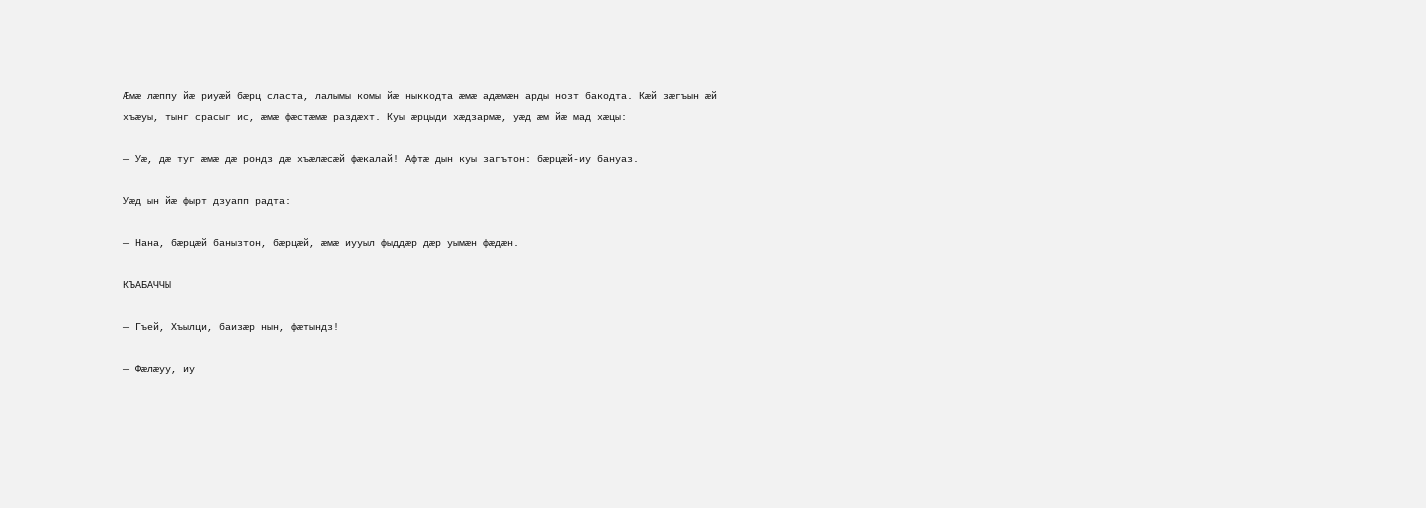Æмæ лæппу йæ риуæй бæрц сласта, лалымы комы йæ ныккодта æмæ адæмæн арды нозт бакодта. Кæй зæгъын æй хъæуы, тынг срасыг ис, æмæ фæстæмæ раздæхт. Куы æрцыди хæдзармæ, уæд æм йæ мад хæцы:

— Уæ, дæ туг æмæ дæ рондз дæ хъæлæсæй фæкалай! Афтæ дын куы загътон: бæрцæй-иу бануаз.

Уæд ын йæ фырт дзуапп радта:

— Нана, бæрцæй банызтон, бæрцæй, æмæ иууыл фыддæр дæр уымæн фæдæн.

КЪАБАЧЧЫ

— Гъей, Хъылци, баизæр нын, фæтындз!

— Фæлæуу, иу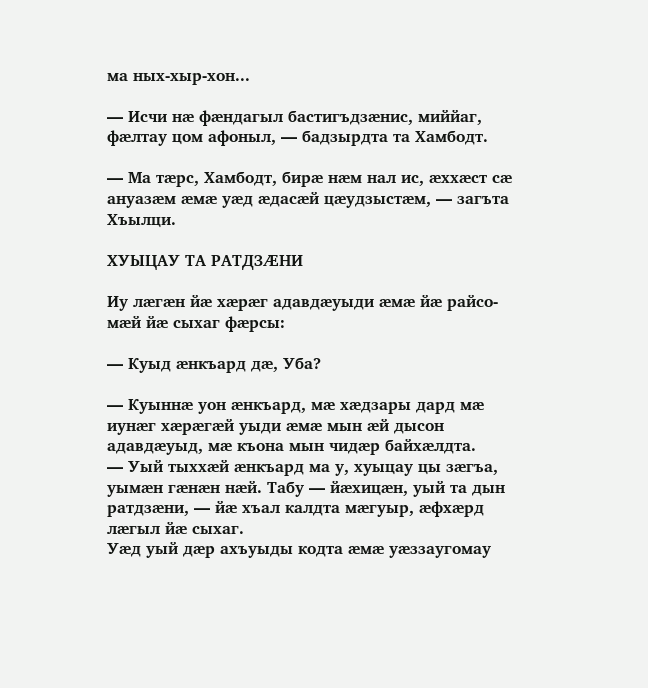ма ных-хыр-хон...

— Исчи нæ фæндагыл бастигъдзæнис, миййаг, фæлтау цом афоныл, — бадзырдта та Хамбодт.

— Ма тæрс, Хамбодт, бирæ нæм нал ис, æххæст сæ ануазæм æмæ уæд æдасæй цæудзыстæм, — загъта Хъылци.

ХУЫЦАУ ТА РАТДЗÆНИ

Иу лæгæн йæ хæрæг адавдæуыди æмæ йæ райсо- мæй йæ сыхаг фæрсы:

— Куыд æнкъард дæ, Уба?

— Куыннæ уон æнкъард, мæ хæдзары дард мæ иунæг хæрæгæй уыди æмæ мын æй дысон адавдæуыд, мæ къона мын чидæр байхæлдта.
— Уый тыххæй æнкъард ма у, хуыцау цы зæгъа, уымæн гæнæн нæй. Табу — йæхицæн, уый та дын ратдзæни, — йæ хъал калдта мæгуыр, æфхæрд лæгыл йæ сыхаг.
Уæд уый дæр ахъуыды кодта æмæ уæззаугомау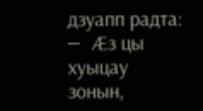дзуапп радта:
— Æз цы хуыцау зонын,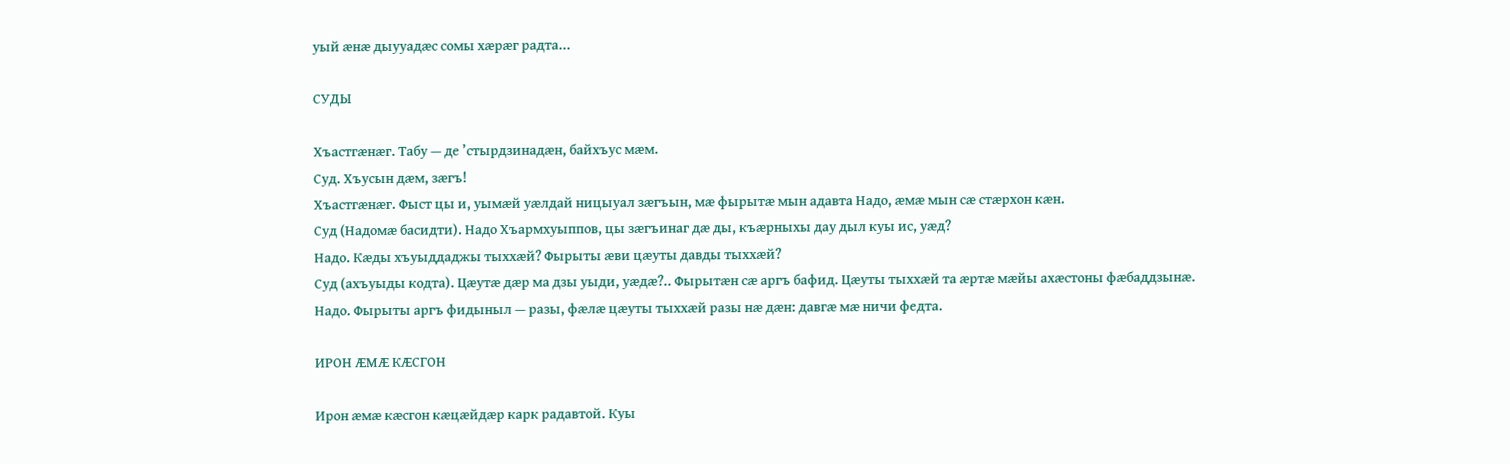уый æнæ дыууадæс сомы хæрæг радта...

СУДЫ

Хъастгæнæг. Табу — де ’стырдзинадæн, байхъус мæм.
Суд. Хъусын дæм, зæгъ!
Хъастгæнæг. Фыст цы и, уымæй уæлдай ницыуал зæгъын, мæ фырытæ мын адавта Надо, æмæ мын сæ стæрхон кæн.
Суд (Надомæ басидти). Надо Хъармхуыппов, цы зæгъинаг дæ ды, къæрныхы дау дыл куы ис, уæд?
Надо. Кæды хъуыддаджы тыххæй? Фырыты æви цæуты давды тыххæй?
Суд (ахъуыды кодта). Цæутæ дæр ма дзы уыди, уæдæ?.. Фырытæн сæ аргъ бафид. Цæуты тыххæй та æртæ мæйы ахæстоны фæбаддзынæ.
Надо. Фырыты аргъ фидыныл — разы, фæлæ цæуты тыххæй разы нæ дæн: давгæ мæ ничи федта.

ИРОН ÆМÆ КÆСГОН

Ирон æмæ кæсгон кæцæйдæр карк радавтой. Куы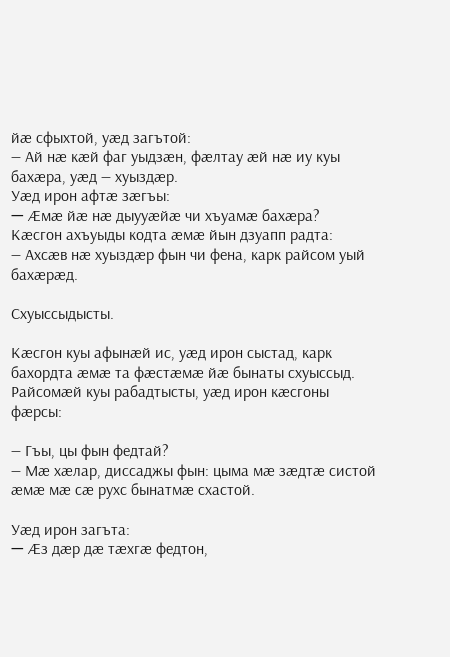йæ сфыхтой, уæд загътой:
— Ай нæ кæй фаг уыдзæн, фæлтау æй нæ иу куы бахæра, уæд — хуыздæр.
Уæд ирон афтæ зæгъы:
— Æмæ йæ нæ дыууæйæ чи хъуамæ бахæра?
Кæсгон ахъуыды кодта æмæ йын дзуапп радта:
— Ахсæв нæ хуыздæр фын чи фена, карк райсом уый бахæрæд.

Схуыссыдысты.

Кæсгон куы афынæй ис, уæд ирон сыстад, карк бахордта æмæ та фæстæмæ йæ бынаты схуыссыд. Райсомæй куы рабадтысты, уæд ирон кæсгоны фæрсы:

— Гъы, цы фын федтай?
— Мæ хæлар, диссаджы фын: цыма мæ зæдтæ систой æмæ мæ сæ рухс бынатмæ схастой.

Уæд ирон загъта:
— Æз дæр дæ тæхгæ федтон,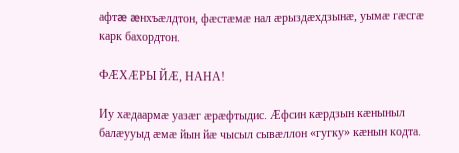афтæ æнхъæлдтон, фæстæмæ нал æрыздæхдзынæ, уымæ гæсгæ карк бахордтон.

ФÆХÆРЫ ЙÆ, НАНА!

Иу хæдаармæ уазæг æрæфтыдис. Æфсин кæрдзын кæныныл балæууыд æмæ йын йæ чысыл сывæллон «гугку» кæнын кодта.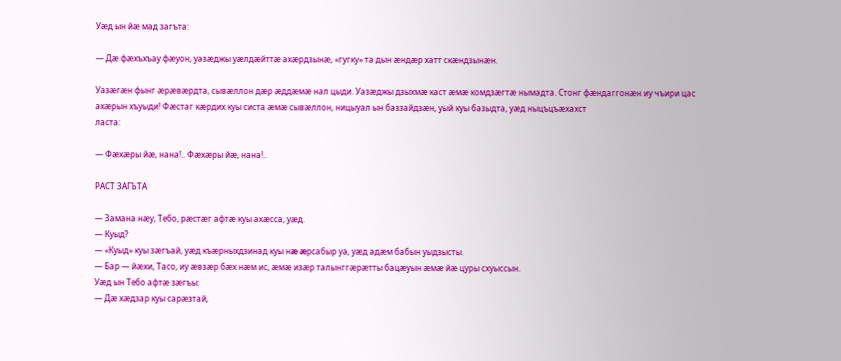Уæд ын йæ мад загъта:

— Дæ фæхъхъау фæуон, уазæджы уæлдæйттæ ахæрдзынæ, «гугку» та дын æндæр хатт скæндзынæн.

Уазæгæн фынг æрæвæрдта, сывæллон дæр æддæмæ нал цыди. Уазæджы дзыхмæ каст æмæ комдзæгтæ нымадта. Стонг фæндаггонæн иу чъири цас ахæрын хъуыди! Фæстаг кæрдих куы систа æмæ сывæллон, ницыуал ын баззайдзæн, уый куы базыдта, уæд ныцъцъæхахст
ласта:

— Фæхæры йæ, нана!.. Фæхæры йæ, нана!..

РАСТ ЗАГЪТА

— Замана нæу, Тебо, рæстæг афтæ куы ахæсса, уæд.
— Куыд?
— «Куыд» куы зæгъай, уæд къæрныхдзинад куы нæ æрсабыр уа, уæд адæм бабын уыдзысты.
— Бар — йæхи, Тасо, иу æвзæр бæх нæм ис, æмæ изæр талынггæрæтты бацæуын æмæ йæ цуры схуыссын.
Уæд ын Тебо афтæ зæгъы:
— Дæ хæдзар куы сарæзтай,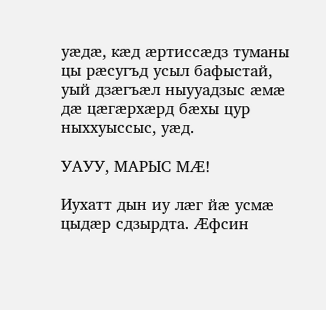уæдæ, кæд æртиссæдз туманы цы рæсугъд усыл бафыстай, уый дзæгъæл ныууадзыс æмæ дæ цæгæрхæрд бæхы цур ныххуыссыс, уæд.

УАУУ, МАРЫС МÆ!

Иухатт дын иу лæг йæ усмæ цыдæр сдзырдта. Æфсин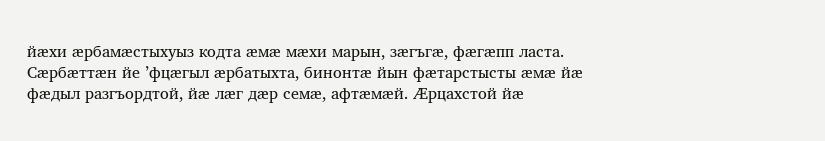йæхи æрбамæстыхуыз кодта æмæ мæхи марын, зæгъгæ, фæгæпп ласта. Сæрбæттæн йе ’фцæгыл æрбатыхта, бинонтæ йын фæтарстысты æмæ йæ фæдыл разгъордтой, йæ лæг дæр семæ, афтæмæй. Æрцахстой йæ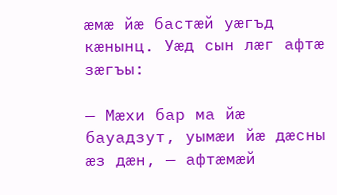æмæ йæ бастæй уæгъд кæнынц. Уæд сын лæг афтæ зæгъы:

— Мæхи бар ма йæ бауадзут, уымæи йæ дæсны æз дæн, — афтæмæй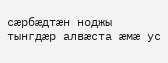сæрбæдтæн ноджы тынгдæр алвæста æмæ ус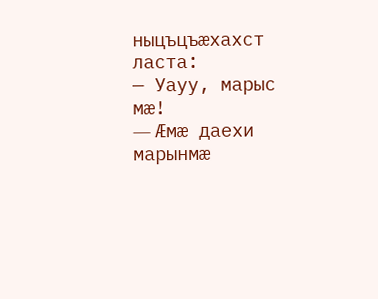ныцъцъæхахст ласта:
— Уауу, марыс мæ!
— Æмæ даехи марынмæ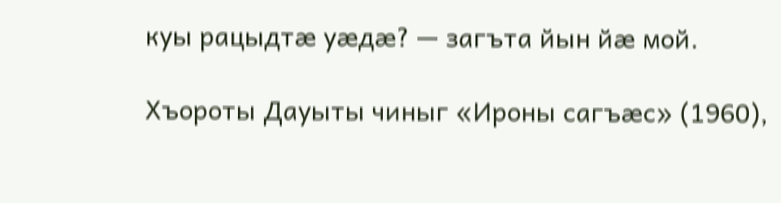куы рацыдтæ уæдæ? — загъта йын йæ мой.

Хъороты Дауыты чиныг «Ироны сагъæс» (1960),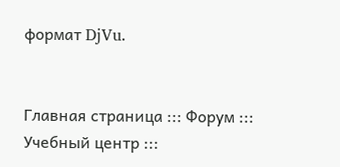формат DjVu.


Главная страница ::: Форум ::: Учебный центр :::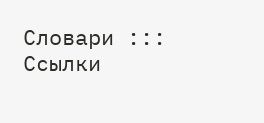Словари ::: Ссылки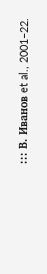::: В. Иванов et al., 2001–22.